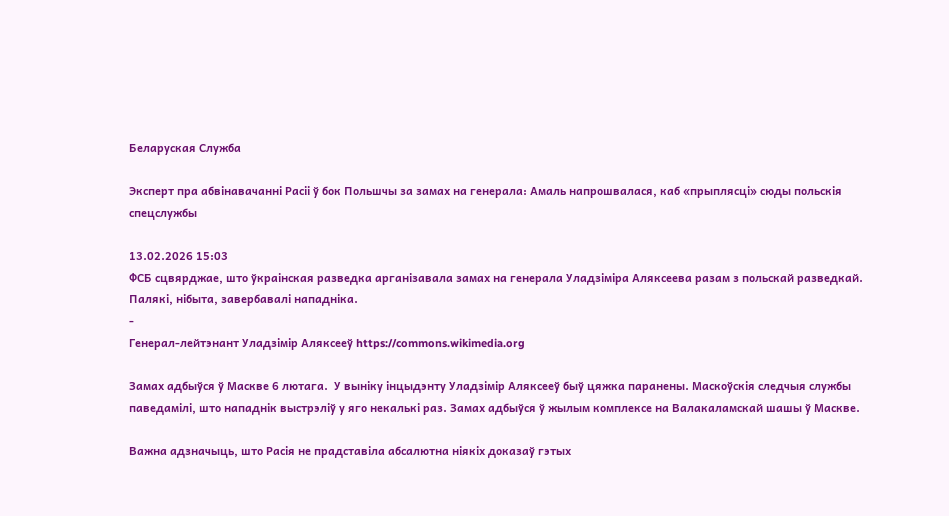Беларуская Служба

Эксперт пра абвінавачанні Расіі ў бок Польшчы за замах на генерала: Амаль напрошвалася, каб «прыплясці» сюды польскія спецслужбы

13.02.2026 15:03
ФСБ сцвярджае, што ўкраінская разведка арганізавала замах на генерала Уладзіміра Аляксеева разам з польскай разведкай. Палякі, нібыта, завербавалі нападніка.
-
Генерал-лейтэнант Уладзімір Аляксееў https://commons.wikimedia.org

Замах адбыўся ў Маскве 6 лютага.  У выніку інцыдэнту Уладзімір Аляксееў быў цяжка паранены. Маскоўскія следчыя службы паведамілі, што нападнік выстрэліў у яго некалькі раз. Замах адбыўся ў жылым комплексе на Валакаламскай шашы ў Маскве.

Важна адзначыць, што Расія не прадставіла абсалютна ніякіх доказаў гэтых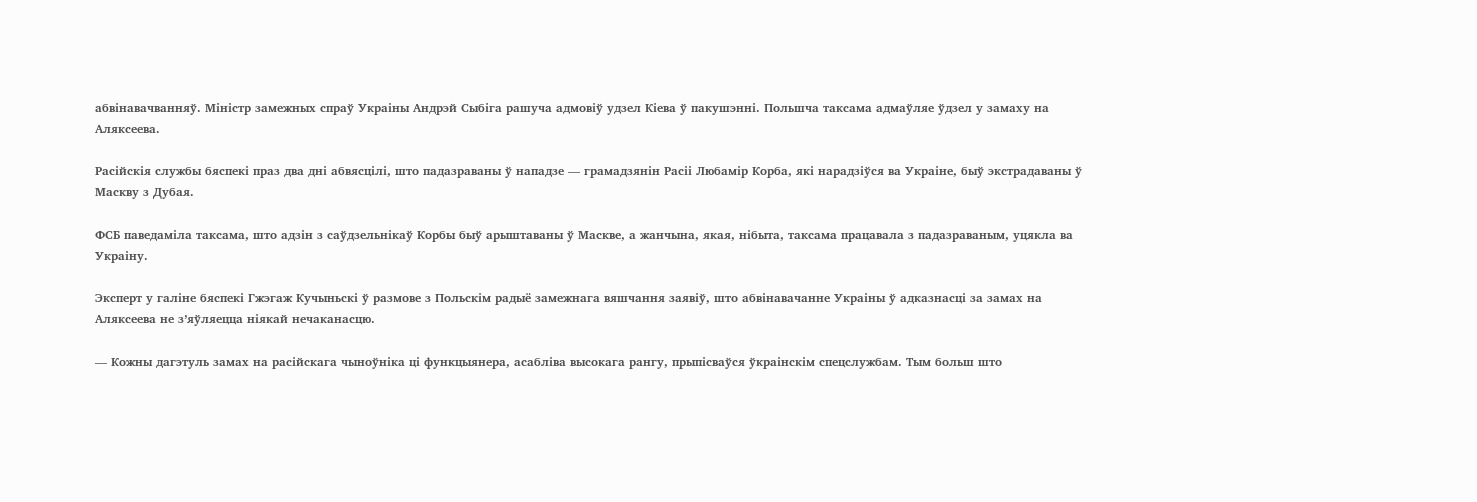абвінавачванняў. Міністр замежных спраў Украіны Андрэй Сыбіга рашуча адмовіў удзел Кіева ў пакушэнні. Польшча таксама адмаўляе ўдзел у замаху на Аляксеева.

Расійскія службы бяспекі праз два дні абвясцілі, што падазраваны ў нападзе — грамадзянін Расіі Любамір Корба, які нарадзіўся ва Украіне, быў экстрадаваны ў Маскву з Дубая.

ФСБ паведаміла таксама, што адзін з саўдзельнікаў Корбы быў арыштаваны ў Маскве, а жанчына, якая, нібыта, таксама працавала з падазраваным, уцякла ва Украіну.

Эксперт у галіне бяспекі Гжэгаж Кучыньскі ў размове з Польскім радыё замежнага вяшчання заявіў, што абвінавачанне Украіны ў адказнасці за замах на Аляксеева не з’яўляецца ніякай нечаканасцю.

— Кожны дагэтуль замах на расійскага чыноўніка ці функцыянера, асабліва высокага рангу, прыпісваўся ўкраінскім спецслужбам. Тым больш што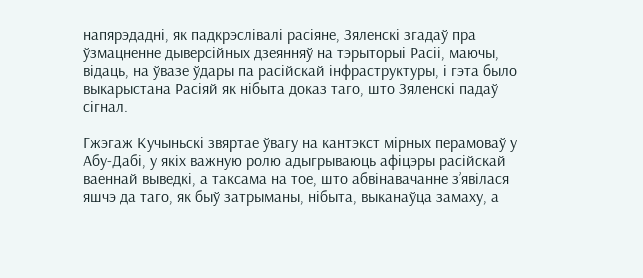напярэдадні, як падкрэслівалі расіяне, Зяленскі згадаў пра ўзмацненне дыверсійных дзеянняў на тэрыторыі Расіі, маючы, відаць, на ўвазе ўдары па расійскай інфраструктуры, і гэта было выкарыстана Расіяй як нібыта доказ таго, што Зяленскі падаў сігнал.

Гжэгаж Кучыньскі звяртае ўвагу на кантэкст мірных перамоваў у Абу-Дабі, у якіх важную ролю адыгрываюць афіцэры расійскай ваеннай выведкі, а таксама на тое, што абвінавачанне з’явілася яшчэ да таго, як быў затрыманы, нібыта, выканаўца замаху, а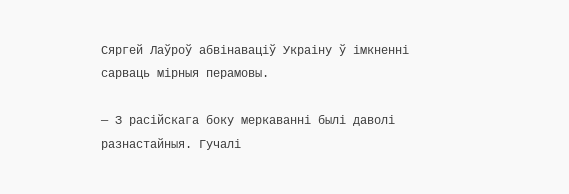Сяргей Лаўроў абвінаваціў Украіну ў імкненні сарваць мірныя перамовы.

— З расійскага боку меркаванні былі даволі разнастайныя. Гучалі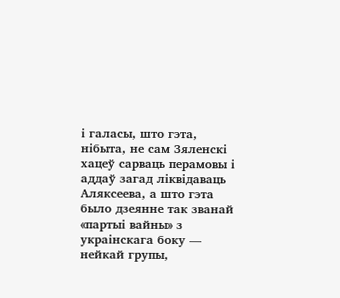і галасы, што гэта, нібыта, не сам Зяленскі хацеў сарваць перамовы і аддаў загад ліквідаваць Аляксеева, а што гэта было дзеянне так званай «партыі вайны» з украінскага боку — нейкай групы,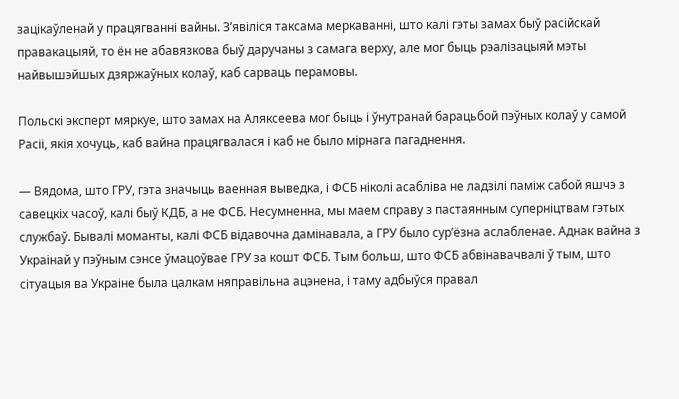зацікаўленай у працягванні вайны. З’явіліся таксама меркаванні, што калі гэты замах быў расійскай правакацыяй, то ён не абавязкова быў даручаны з самага верху, але мог быць рэалізацыяй мэты найвышэйшых дзяржаўных колаў, каб сарваць перамовы.

Польскі эксперт мяркуе, што замах на Аляксеева мог быць і ўнутранай барацьбой пэўных колаў у самой Расіі, якія хочуць, каб вайна працягвалася і каб не было мірнага пагаднення.

— Вядома, што ГРУ, гэта значыць ваенная выведка, і ФСБ ніколі асабліва не ладзілі паміж сабой яшчэ з савецкіх часоў, калі быў КДБ, а не ФСБ. Несумненна, мы маем справу з пастаянным суперніцтвам гэтых службаў. Бывалі моманты, калі ФСБ відавочна дамінавала, а ГРУ было сур’ёзна аслабленае. Аднак вайна з Украінай у пэўным сэнсе ўмацоўвае ГРУ за кошт ФСБ. Тым больш, што ФСБ абвінавачвалі ў тым, што сітуацыя ва Украіне была цалкам няправільна ацэнена, і таму адбыўся правал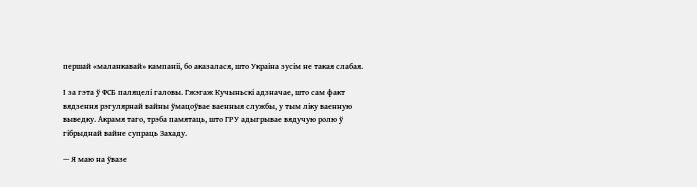першай «маланкавай» кампаніі, бо аказалася, што Украіна зусім не такая слабая.

І за гэта ў ФСБ паляцелі галовы. Гжэгаж Кучыньскі адзначае, што сам факт вядзення рэгулярнай вайны ўмацоўвае ваенныя службы, у тым ліку ваенную выведку. Акрамя таго, трэба памятаць, што ГРУ адыгрывае вядучую ролю ў гібрыднай вайне супраць Захаду.

— Я маю на ўвазе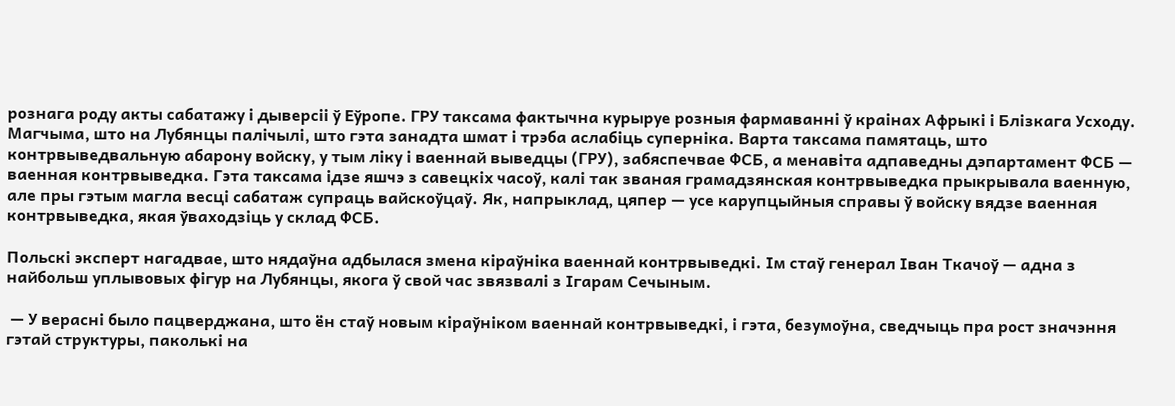рознага роду акты сабатажу і дыверсіі ў Еўропе. ГРУ таксама фактычна курыруе розныя фармаванні ў краінах Афрыкі і Блізкага Усходу. Магчыма, што на Лубянцы палічылі, што гэта занадта шмат і трэба аслабіць суперніка. Варта таксама памятаць, што контрвыведвальную абарону войску, у тым ліку і ваеннай выведцы (ГРУ), забяспечвае ФСБ, а менавіта адпаведны дэпартамент ФСБ — ваенная контрвыведка. Гэта таксама ідзе яшчэ з савецкіх часоў, калі так званая грамадзянская контрвыведка прыкрывала ваенную, але пры гэтым магла весці сабатаж супраць вайскоўцаў. Як, напрыклад, цяпер — усе карупцыйныя справы ў войску вядзе ваенная контрвыведка, якая ўваходзіць у склад ФСБ.

Польскі эксперт нагадвае, што нядаўна адбылася змена кіраўніка ваеннай контрвыведкі. Ім стаў генерал Іван Ткачоў — адна з найбольш уплывовых фігур на Лубянцы, якога ў свой час звязвалі з Ігарам Сечыным.

 — У верасні было пацверджана, што ён стаў новым кіраўніком ваеннай контрвыведкі, і гэта, безумоўна, сведчыць пра рост значэння гэтай структуры, паколькі на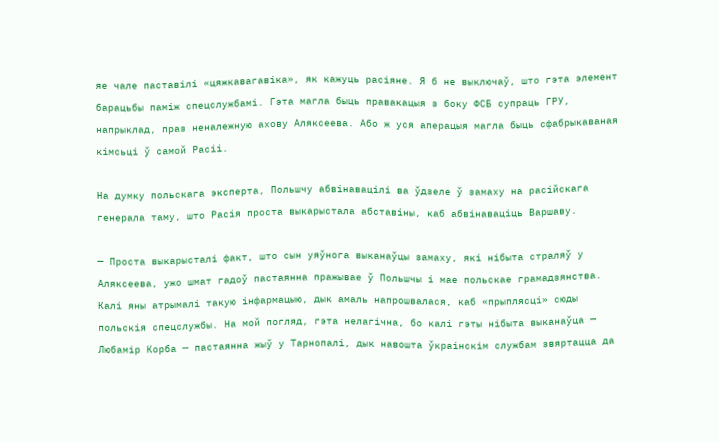яе чале паставілі «цяжкавагавіка», як кажуць расіяне. Я б не выключаў, што гэта элемент барацьбы паміж спецслужбамі. Гэта магла быць правакацыя з боку ФСБ супраць ГРУ, напрыклад, праз неналежную ахову Аляксеева. Або ж уся аперацыя магла быць сфабрыкаваная кімсьці ў самой Расіі.

На думку польскага эксперта, Польшчу абвінавацілі ва ўдзеле ў замаху на расійскага генерала таму, што Расія проста выкарыстала абставіны, каб абвінаваціць Варшаву.

— Проста выкарысталі факт, што сын уяўнога выканаўцы замаху, які нібыта страляў у Аляксеева, ужо шмат гадоў пастаянна пражывае ў Польшчы і мае польскае грамадзянства. Калі яны атрымалі такую інфармацыю, дык амаль напрошвалася, каб «прыплясці» сюды польскія спецслужбы. На мой погляд, гэта нелагічна, бо калі гэты нібыта выканаўца — Любамір Корба — пастаянна жыў у Тарнопалі, дык навошта ўкраінскім службам звяртацца да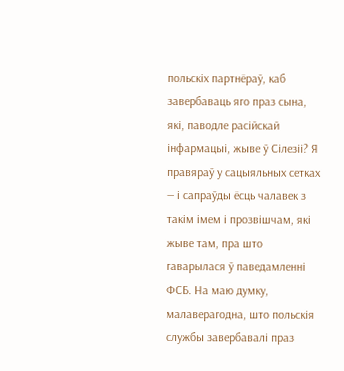польскіх партнёраў, каб завербаваць яго праз сына, які, паводле расійскай інфармацыі, жыве ў Сілезіі? Я правяраў у сацыяльных сетках — і сапраўды ёсць чалавек з такім імем і прозвішчам, які жыве там, пра што гаварылася ў паведамленні ФСБ. На маю думку, малаверагодна, што польскія службы завербавалі праз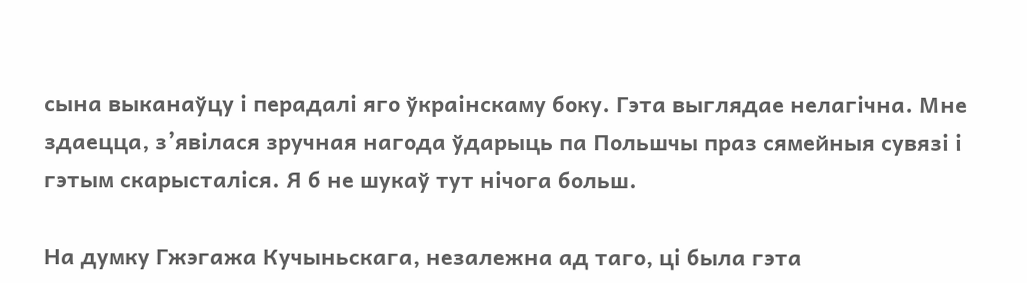сына выканаўцу і перадалі яго ўкраінскаму боку. Гэта выглядае нелагічна. Мне здаецца, з’явілася зручная нагода ўдарыць па Польшчы праз сямейныя сувязі і гэтым скарысталіся. Я б не шукаў тут нічога больш.

На думку Гжэгажа Кучыньскага, незалежна ад таго, ці была гэта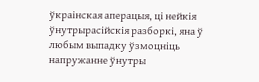ўкраінская аперацыя, ці нейкія ўнутрырасійскія разборкі, яна ў любым выпадку ўзмоцніць напружанне ўнутры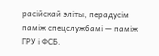расійскай эліты, перадусім паміж спецслужбамі — паміж ГРУ і ФСБ.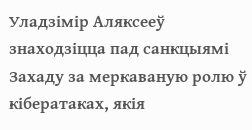Уладзімір Аляксееў знаходзіцца пад санкцыямі Захаду за меркаваную ролю ў кібератаках, якія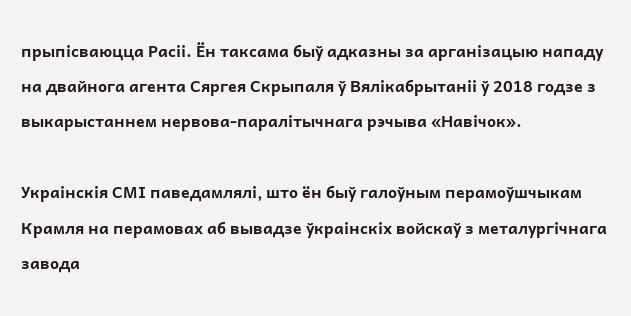прыпісваюцца Расіі. Ён таксама быў адказны за арганізацыю нападу на двайнога агента Сяргея Скрыпаля ў Вялікабрытаніі ў 2018 годзе з выкарыстаннем нервова-паралітычнага рэчыва «Навічок».

Украінскія СМІ паведамлялі, што ён быў галоўным перамоўшчыкам Крамля на перамовах аб вывадзе ўкраінскіх войскаў з металургічнага завода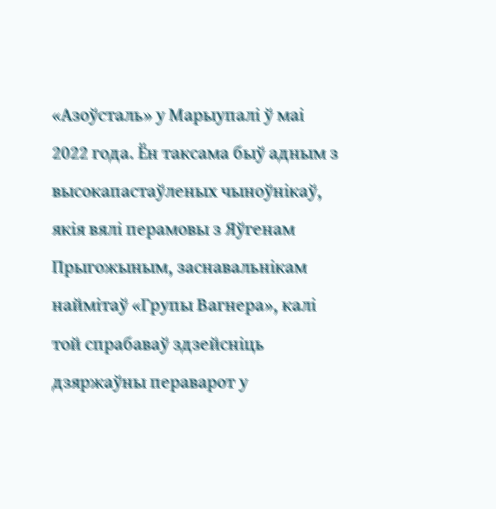«Азоўсталь» у Марыупалі ў маі 2022 года. Ён таксама быў адным з высокапастаўленых чыноўнікаў, якія вялі перамовы з Яўгенам Прыгожыным, заснавальнікам наймітаў «Групы Вагнера», калі той спрабаваў здзейсніць дзяржаўны пераварот у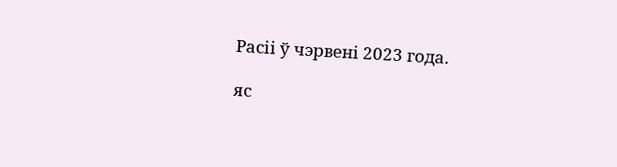Расіі ў чэрвені 2023 года.

яс